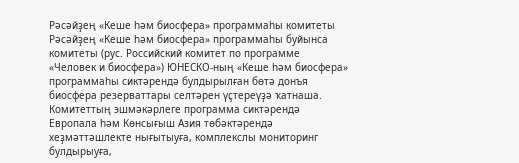Рәсәйҙең «Кеше һәм биосфера» программаһы комитеты
Рәсәйҙең «Кеше һәм биосфера» программаһы буйынса комитеты (рус. Российский комитет по программе «Человек и биосфера») ЮНЕСКО-ның «Кеше һәм биосфера» программаһы сиктәрендә булдырылған бөтә донъя биосфера резерваттары селтәрен үҫтереүҙә ҡатнаша. Комитеттың эшмәкәрлеге программа сиктәрендә Европала һәм Көнсығыш Азия төбәктәрендә хеҙмәттәшлекте нығытыуға, комплекслы мониторинг булдырыуға,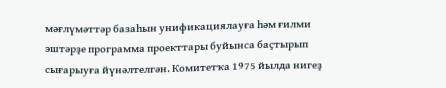мәғлүмәттәр базаһын унификациялауға һәм ғилми эштәрҙе программа проекттары буйынса баҫтырып сығарыуға йүнәлтелгән. Комитетҡа 1975 йылда нигеҙ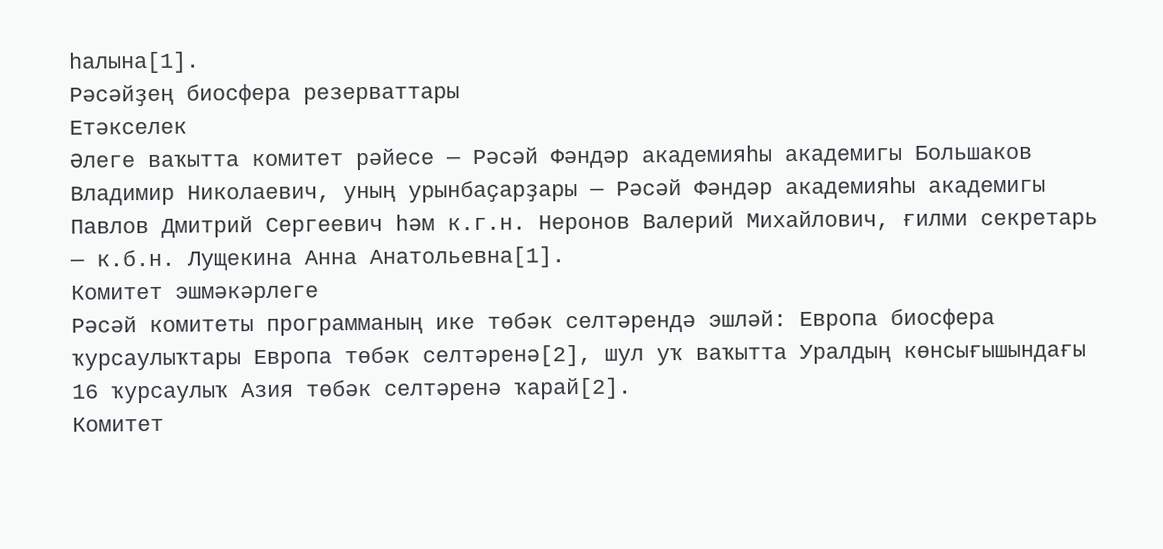һалына[1].
Рәсәйҙең биосфера резерваттары
Етәкселек
Әлеге ваҡытта комитет рәйесе — Рәсәй Фәндәр академияһы академигы Большаков Владимир Николаевич, уның урынбаҫарҙары — Рәсәй Фәндәр академияһы академигы Павлов Дмитрий Сергеевич һәм к.г.н. Неронов Валерий Михайлович, ғилми секретарь — к.б.н. Лущекина Анна Анатольевна[1].
Комитет эшмәкәрлеге
Рәсәй комитеты программаның ике төбәк селтәрендә эшләй: Европа биосфера ҡурсаулыҡтары Европа төбәк селтәренә[2], шул уҡ ваҡытта Уралдың көнсығышындағы 16 ҡурсаулыҡ Азия төбәк селтәренә ҡарай[2].
Комитет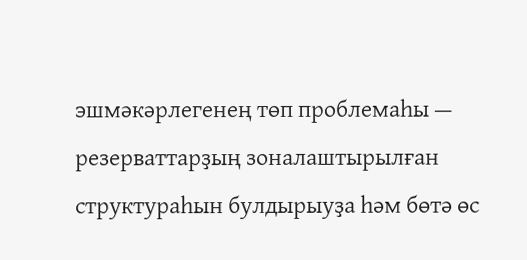эшмәкәрлегенең төп проблемаһы — резерваттарҙың зоналаштырылған структураһын булдырыуҙа һәм бөтә өс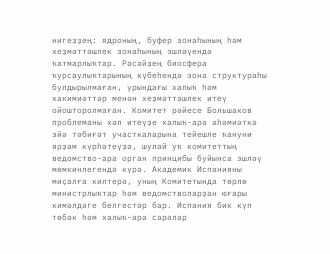нигеҙҙең: ядроның, буфер зонаһының һәм хеҙмәттәшлек зонаһының эшләүендә ҡатмарлыҡтар. Рәсәйҙең биосфера ҡурсаулыҡтарының күбеһендә зона структураһы булдырылмаған, урындағы халыҡ һәм хакимиәттәр менән хеҙмәттәшлек итеү ойошторолмаған. Комитет рәйесе Большаков проблеманы хәл итеүҙе халыҡ-ара әһәмиәткә эйә тәбиғәт участкаларына тейешле ҡануни ярҙам күрһәтеүҙә, шулай уҡ комитеттың ведомство-ара орган принцибы буйынса эшләү мөмкинлегендә күрә. Академик Испанияны миҫалға килтерә, уның Комитетында төрлө министрлыҡтар һәм ведомстволарҙан юғары кимәлдәге белгестәр бар. Испания бик күп төбәк һәм халыҡ-ара саралар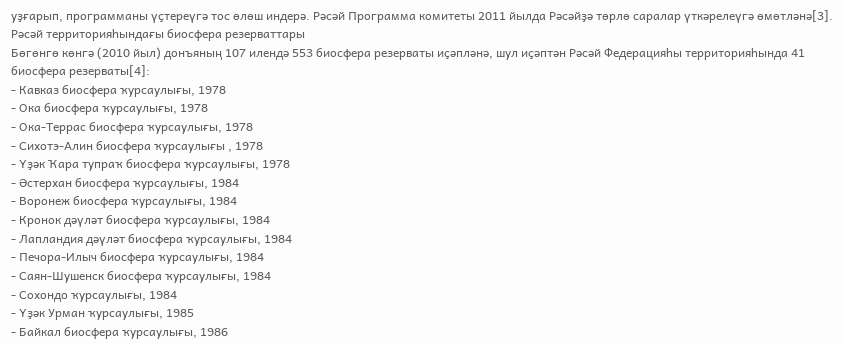уҙғарып, программаны үҫтереүгә тос өлөш индерә. Рәсәй Программа комитеты 2011 йылда Рәсәйҙә төрлө саралар үткәрелеүгә өмөтләнә[3].
Рәсәй территорияһындағы биосфера резерваттары
Бөгөнгө көнгә (2010 йыл) донъяның 107 илендә 553 биосфера резерваты иҫәпләнә, шул иҫәптән Рәсәй Федерацияһы территорияһында 41 биосфера резерваты[4]:
- Кавказ биосфера ҡурсаулығы, 1978
- Ока биосфера ҡурсаулығы, 1978
- Ока-Террас биосфера ҡурсаулығы, 1978
- Сихотэ-Алин биосфера ҡурсаулығы , 1978
- Үҙәк Ҡара тупраҡ биосфера ҡурсаулығы, 1978
- Әстерхан биосфера ҡурсаулығы, 1984
- Воронеж биосфера ҡурсаулығы, 1984
- Кронок дәүләт биосфера ҡурсаулығы, 1984
- Лапландия дәүләт биосфера ҡурсаулығы, 1984
- Печора-Илыч биосфера ҡурсаулығы, 1984
- Саян-Шушенск биосфера ҡурсаулығы, 1984
- Сохондо ҡурсаулығы, 1984
- Үҙәк Урман ҡурсаулығы, 1985
- Байкал биосфера ҡурсаулығы, 1986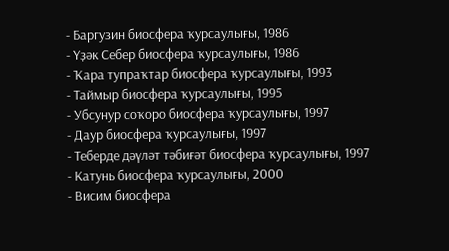- Баргузин биосфера ҡурсаулығы, 1986
- Үҙәк Себер биосфера ҡурсаулығы, 1986
- Ҡара тупраҡтар биосфера ҡурсаулығы, 1993
- Таймыр биосфера ҡурсаулығы, 1995
- Убсунур соҡоро биосфера ҡурсаулығы, 1997
- Даур биосфера ҡурсаулығы, 1997
- Теберде дәүләт тәбиғәт биосфера ҡурсаулығы, 1997
- Катунь биосфера ҡурсаулығы, 2000
- Висим биосфера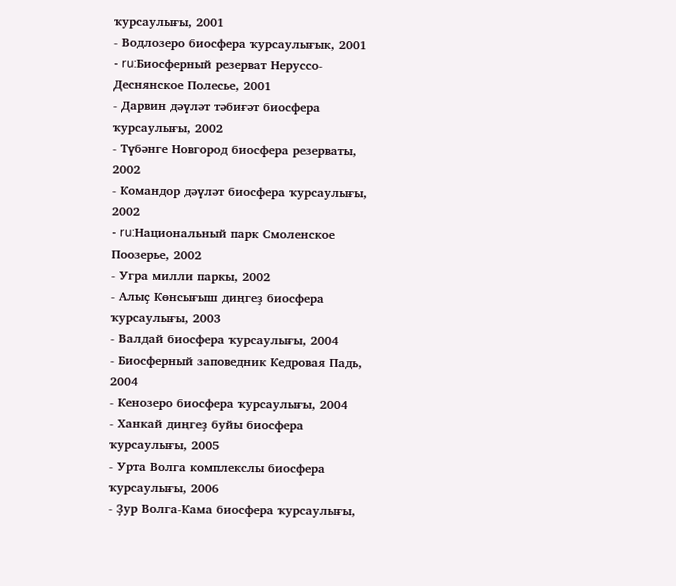ҡурсаулығы, 2001
- Водлозеро биосфера ҡурсаулығык, 2001
- ru:Биосферный резерват Неруссо-Деснянское Полесье, 2001
- Дарвин дәүләт тәбиғәт биосфера ҡурсаулығы, 2002
- Түбәнге Новгород биосфера резерваты, 2002
- Командор дәүләт биосфера ҡурсаулығы, 2002
- ru:Национальный парк Смоленское Поозерье, 2002
- Угра милли паркы, 2002
- Алыҫ Көнсығыш диңгеҙ биосфера ҡурсаулығы, 2003
- Валдай биосфера ҡурсаулығы, 2004
- Биосферный заповедник Кедровая Падь, 2004
- Кенозеро биосфера ҡурсаулығы, 2004
- Ханкай диңгеҙ буйы биосфера ҡурсаулығы, 2005
- Урта Волга комплекслы биосфера ҡурсаулығы, 2006
- Ҙур Волга-Кама биосфера ҡурсаулығы,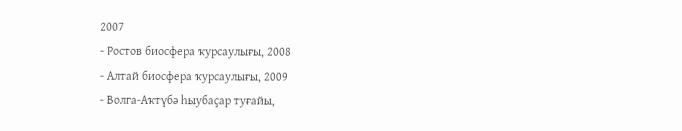2007
- Ростов биосфера ҡурсаулығы, 2008
- Алтай биосфера ҡурсаулығы, 2009
- Волга-Аҡтүбә һыубаҫар туғайы,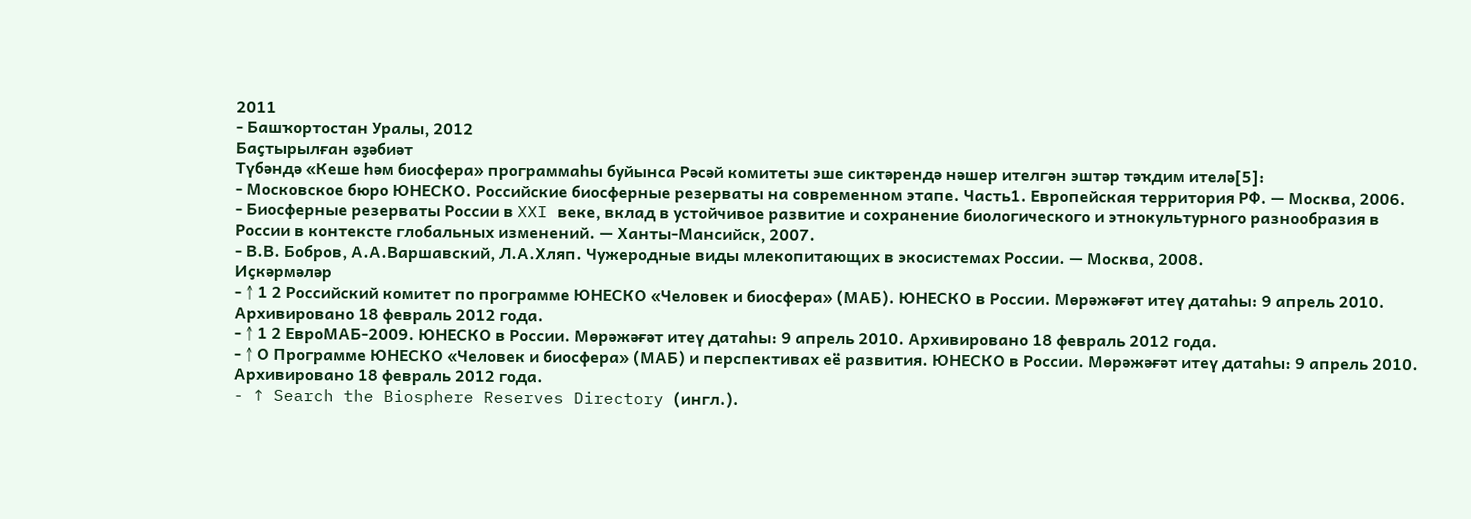2011
- Башҡортостан Уралы, 2012
Баҫтырылған әҙәбиәт
Түбәндә «Кеше һәм биосфера» программаһы буйынса Рәсәй комитеты эше сиктәрендә нәшер ителгән эштәр тәҡдим ителә[5]:
- Московское бюро ЮНЕСКО. Российские биосферные резерваты на современном этапе. Часть1. Европейская территория РФ. — Москва, 2006.
- Биосферные резерваты России в XXI веке, вклад в устойчивое развитие и сохранение биологического и этнокультурного разнообразия в России в контексте глобальных изменений. — Ханты-Мансийск, 2007.
- В.В. Бобров, А.А.Варшавский, Л.А.Хляп. Чужеродные виды млекопитающих в экосистемах России. — Москва, 2008.
Иҫкәрмәләр
- ↑ 1 2 Российский комитет по программе ЮНЕСКО «Человек и биосфера» (МАБ). ЮНЕСКО в России. Мөрәжәғәт итеү датаһы: 9 апрель 2010. Архивировано 18 февраль 2012 года.
- ↑ 1 2 ЕвроМАБ-2009. ЮНЕСКО в России. Мөрәжәғәт итеү датаһы: 9 апрель 2010. Архивировано 18 февраль 2012 года.
- ↑ О Программе ЮНЕСКО «Человек и биосфера» (МАБ) и перспективах её развития. ЮНЕСКО в России. Мөрәжәғәт итеү датаһы: 9 апрель 2010. Архивировано 18 февраль 2012 года.
- ↑ Search the Biosphere Reserves Directory (ингл.).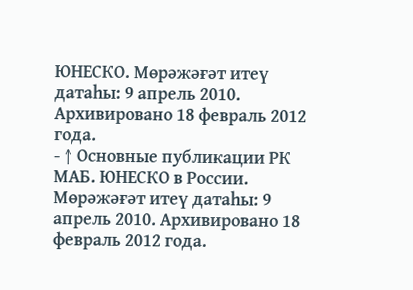ЮНЕСКО. Мөрәжәғәт итеү датаһы: 9 апрель 2010. Архивировано 18 февраль 2012 года.
- ↑ Основные публикации РК МАБ. ЮНЕСКО в России. Мөрәжәғәт итеү датаһы: 9 апрель 2010. Архивировано 18 февраль 2012 года.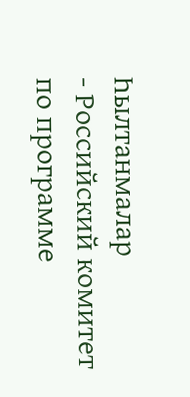Һылтанмалар
- Российский комитет по программе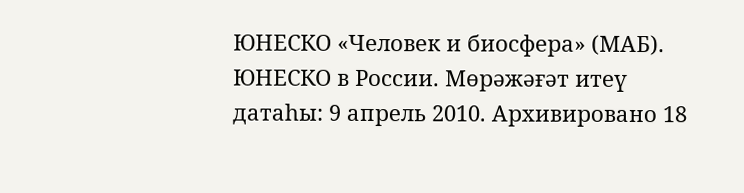ЮНЕСКО «Человек и биосфера» (МАБ). ЮНЕСКО в России. Мөрәжәғәт итеү датаһы: 9 апрель 2010. Архивировано 18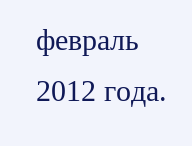февраль 2012 года.